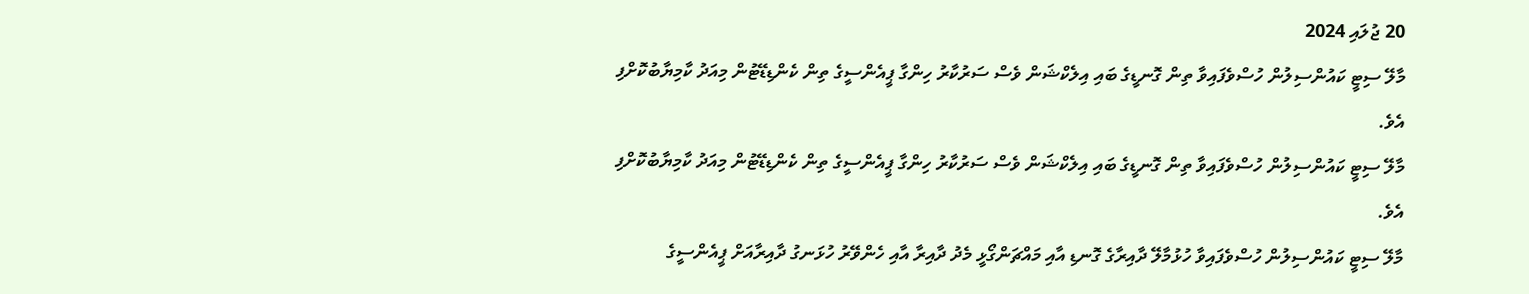20 ޖުލައި 2024
މާލޭ ސިޓީ ކައުންސިލުން ހުސްވެފައިވާ ތިން ގޮނޑީގެ ބައި އިލެކްޝަން ވެސް ސަރުކާރު ހިންގާ ޕީއެންސީގެ ތިން ކެންޑިޑޭޓުން މިއަދު ކާމިޔާބުކޮށްފި އެވެ.
މާލޭ ސިޓީ ކައުންސިލުން ހުސްވެފައިވާ ތިން ގޮނޑީގެ ބައި އިލެކްޝަން ވެސް ސަރުކާރު ހިންގާ ޕީއެންސީގެ ތިން ކެންޑިޑޭޓުން މިއަދު ކާމިޔާބުކޮށްފި އެވެ.
މާލޭ ސިޓީ ކައުންސިލުން ހުސްވެފައިވާ ހުޅުމާލޭ ދާއިރާގެ ގޮނޑި އާއި މައްޗަންގޯޅީ މެދު ދާއިރާ އާއި ހެންވޭރު ހުޅަނގު ދާއިރާއަށް ޕީއެންސީގެ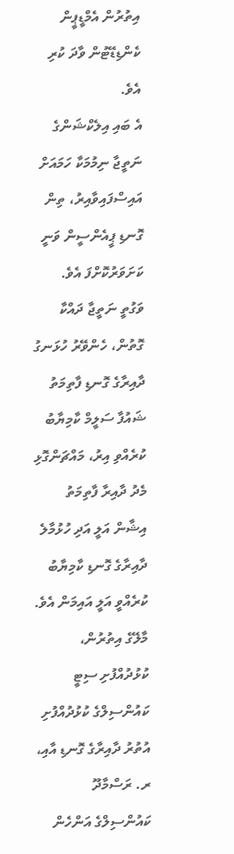އިތުރުން އެމްޑީޕީން ކެންޑިޑޭޓުން ވާދަ ކުރި އެވެ.
އެ ބައި އިލެކްޝަންގެ ނަތީޖާ ނިމުމަކާ ހަމައަށް އައިސްފައިވާއިރު، ތިން ގޮނޑި ޕީއެންސީން ވަނީ ކަށަވަރުކޮށްފަ އެވެ.
ވަގުތީ ނަތީޖާ ދައްކާ ގޮތުން، ހެންވޭރު ހުޅަނގު ދާއިރާގެ ގޮނޑި ފާތިމަތު ޝައުފާ ސަލީމް ކާމިޔާބު ކުރެއްވި އިރު، މައްޗަންގޮޅި މެދު ދާއިރާ ފާތިމަތު އިޝާން އަލީ އަދި ހުޅުމާލެ ދާއިރާގެ ގޮނޑި ކާމިޔާބު ކުރެއްވީ އަލީ އައިމަން އެވެ.
މާލޭގެ އިތުރުން، ކުޅުދުއްފުށި ސިޓީ ކައުންސިލްގެ ކުޅުދުއްފުށި އުތުރު ދާއިރާގެ ގޮނޑި އާއި، ރ. ރަސްމާދޫ ކައުންސިލްގެ އަންހެން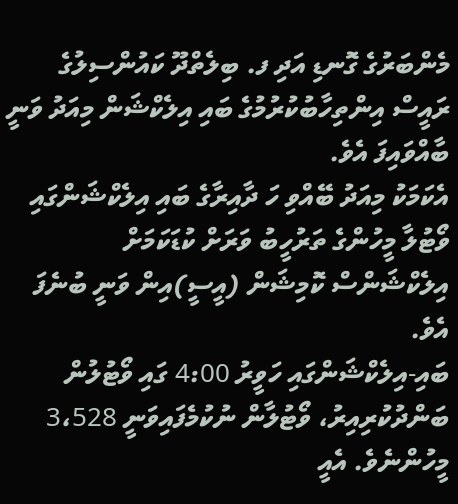މެންބަރުގެ ގޮނޑި އަދި ފ. ބިލެތްދޫ ކައުންސިލުގެ ރައީސް އިންތިހާބުކުރުމުގެ ބައި އިލެކްޝަން މިއަދު ވަނީ ބާއްވައިފަ އެވެ.
އެކަމަކު މިއަދު ބޭއްވި ހަ ދާއިރާގެ ބައި އިލެކްޝަންގައި ވޯޓުލާ މީހުންގެ ތަރުހީބު ވަރަށް ކުޑަކަމަށް އިލެކްޝަންސް ކޮމިޝަން (އީސީ)އިން ވަނީ ބުނެފަ އެވެ.
ބައި-އިލެކްޝަންގައި ހަވީރު 4:00 ގައި ވޯޓުލުން ބަންދުކުރިއިރު، ވޯޓުލާން ނުކުމެފައިވަނީ 3،528 މީހުންނެވެ. އެއީ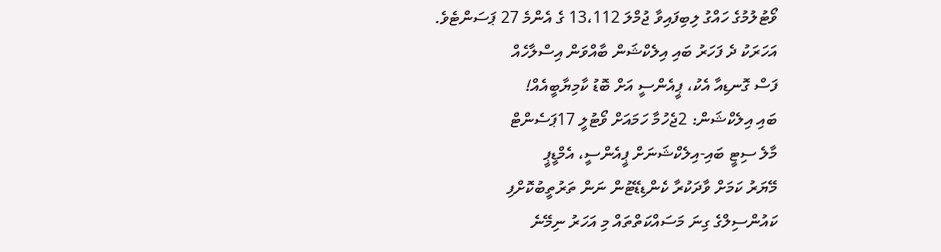ވޯޓުލުމުގެ ހައްގު ލިބިފައިވާ ޖުމްލަ 13،112 ގެ އެންމެ 27 ޕަސަންޓެވެ.
އަހަރަކު ދެ ފަހަރު ބައި އިލެކްޝަން ބާއްވަން އިސްލާހެއް
ފަސް ގޮނޑިއާ އެކު، ޕީއެންސީ އަށް ބޮޑު ކާމިޔާބީއެއް!
ބައި އިލެކްޝަން: 2ޖެހުމާ ހަމައަށް ވޯޓުލީ 17ޕަސެންޓް
މާލެ ސިޓީ ބައި-އިލެކްޝަނަށް ޕީއެންސީ، އެމްޑީޕީ
މޭޔަރު ކަމަށް ވާދަކުރާ ކެންޑިޑޭޓުން ނަން ތަރުތީބުކޮށްފި
ކައުންސިލްގެ ގިނަ މަސައްކަތްތައް މި އަހަރު ނިމޭނެ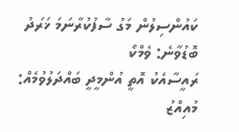ކައުންސިލުން މަގު ސާފުކުރާނަމަ ޚަރަދު ބޮޑުވާނެ: ވެމްކޯ
ރައީސާއެކު އޮތީ އުންމީދީ ބައްދަލުވުމެއް: މުއިއްޒު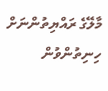މާލޭގެ ރައްޔިތުންނަށް ހިނިތުންވުން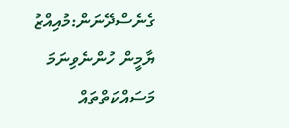ގެނެސްދޭނަން:މުއިއްޒު
ޔާމީން ހުންނެވިނަމަ މަސައްކަތްތައް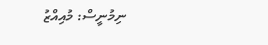ނިމުނީސް: މުއިއްޒު